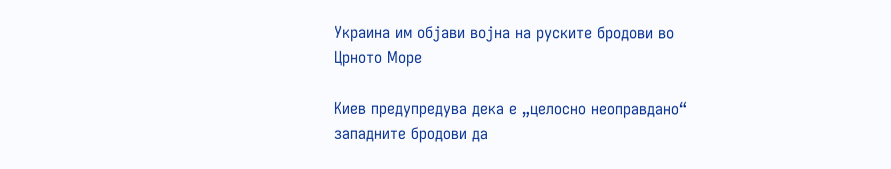Украина им објави војна на руските бродови во Црното Море

Киев предупредува дека е „целосно неоправдано“ западните бродови да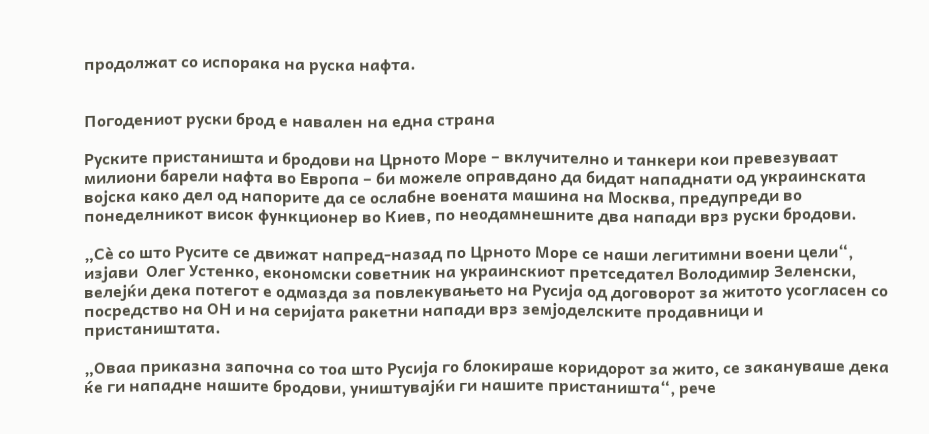продолжат со испорака на руска нафта.


Погодениот руски брод е навален на една страна

Руските пристаништа и бродови на Црното Море – вклучително и танкери кои превезуваат милиони барели нафта во Европа – би можеле оправдано да бидат нападнати од украинската војска како дел од напорите да се ослабне воената машина на Москва, предупреди во понеделникот висок функционер во Киев, по неодамнешните два напади врз руски бродови.

„Сè со што Русите се движат напред-назад по Црното Море се наши легитимни воени цели“, изјави  Олег Устенко, економски советник на украинскиот претседател Володимир Зеленски, велејќи дека потегот е одмазда за повлекувањето на Русија од договорот за житото усогласен со  посредство на ОН и на серијата ракетни напади врз земјоделските продавници и пристаништата.

„Оваа приказна започна со тоа што Русија го блокираше коридорот за жито, се закануваше дека ќе ги нападне нашите бродови, уништувајќи ги нашите пристаништа“, рече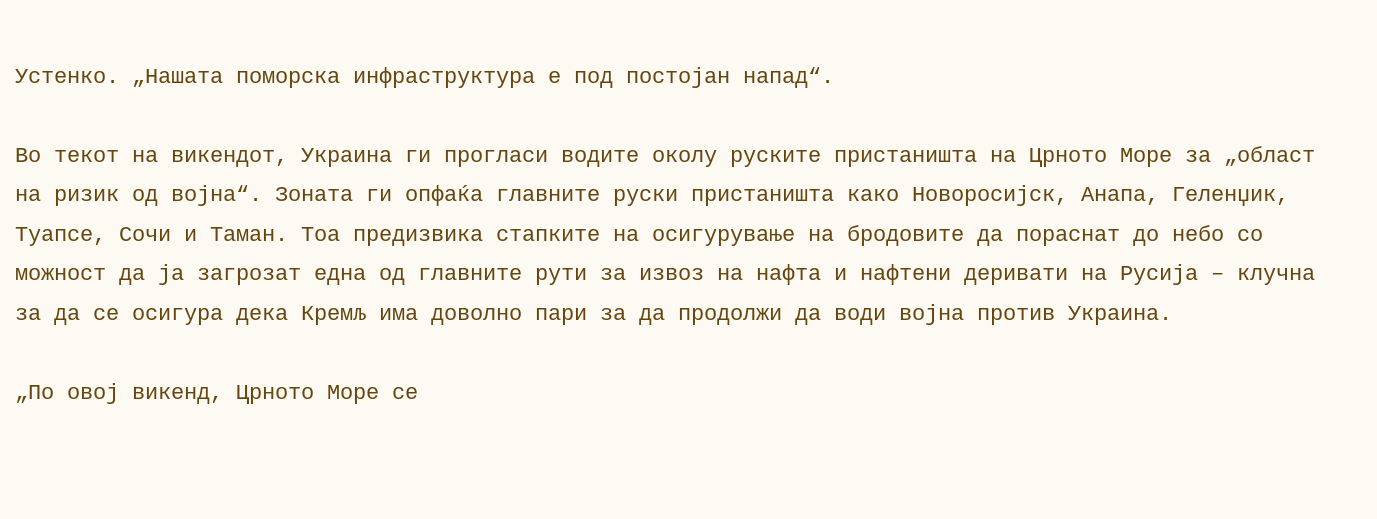Устенко. „Нашата поморска инфраструктура е под постојан напад“.

Во текот на викендот, Украина ги прогласи водите околу руските пристаништа на Црното Море за „област на ризик од војна“. Зоната ги опфаќа главните руски пристаништа како Новоросијск, Анапа, Геленџик, Туапсе, Сочи и Таман. Тоа предизвика стапките на осигурување на бродовите да пораснат до небо со можност да ја загрозат една од главните рути за извоз на нафта и нафтени деривати на Русија – клучна за да се осигура дека Кремљ има доволно пари за да продолжи да води војна против Украина.

„По овој викенд, Црното Море се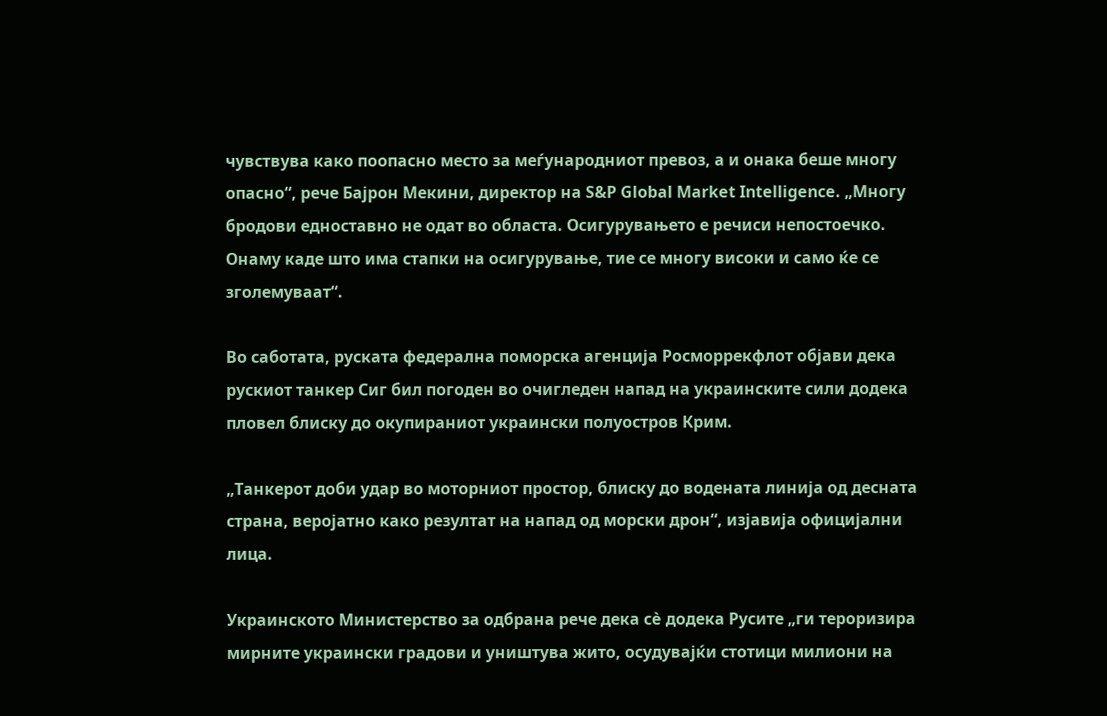чувствува како поопасно место за меѓународниот превоз, а и онака беше многу опасно“, рече Бајрон Мекини, директор на S&P Global Market Intelligence. „Многу бродови едноставно не одат во областа. Осигурувањето е речиси непостоечко. Онаму каде што има стапки на осигурување, тие се многу високи и само ќе се зголемуваат“.

Во саботата, руската федерална поморска агенција Росморрекфлот објави дека рускиот танкер Сиг бил погоден во очигледен напад на украинските сили додека пловел блиску до окупираниот украински полуостров Крим.

„Танкерот доби удар во моторниот простор, блиску до водената линија од десната страна, веројатно како резултат на напад од морски дрон“, изјавија официјални лица.

Украинското Министерство за одбрана рече дека сè додека Русите „ги тероризира мирните украински градови и уништува жито, осудувајќи стотици милиони на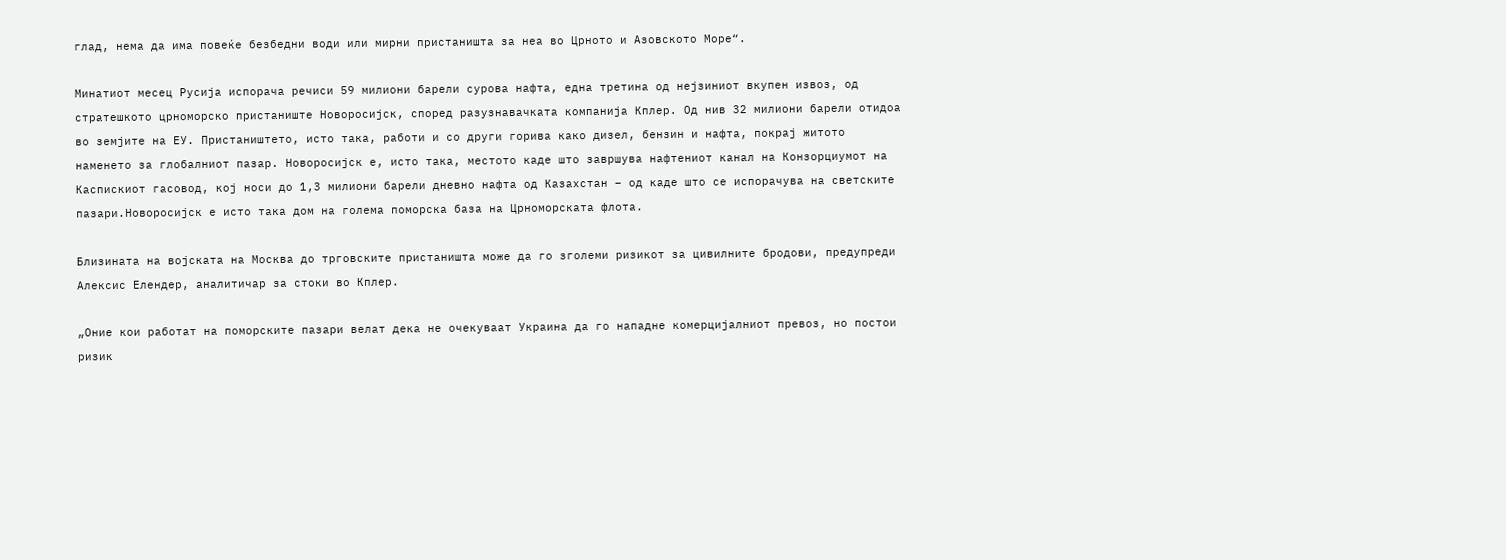глад, нема да има повеќе безбедни води или мирни пристаништа за неа во Црното и Азовското Море“.

Минатиот месец Русија испорача речиси 59 милиони барели сурова нафта, една третина од нејзиниот вкупен извоз, од стратешкото црноморско пристаниште Новоросијск, според разузнавачката компанија Кплер. Од нив 32 милиони барели отидоа во земјите на ЕУ. Пристаништето, исто така, работи и со други горива како дизел, бензин и нафта, покрај житото наменето за глобалниот пазар. Новоросијск е, исто така, местото каде што завршува нафтениот канал на Конзорциумот на Каспискиот гасовод, кој носи до 1,3 милиони барели дневно нафта од Казахстан – од каде што се испорачува на светските пазари.Новоросијск е исто така дом на голема поморска база на Црноморската флота.

Близината на војската на Москва до трговските пристаништа може да го зголеми ризикот за цивилните бродови, предупреди Алексис Елендер, аналитичар за стоки во Кплер.

„Оние кои работат на поморските пазари велат дека не очекуваат Украина да го нападне комерцијалниот превоз, но постои ризик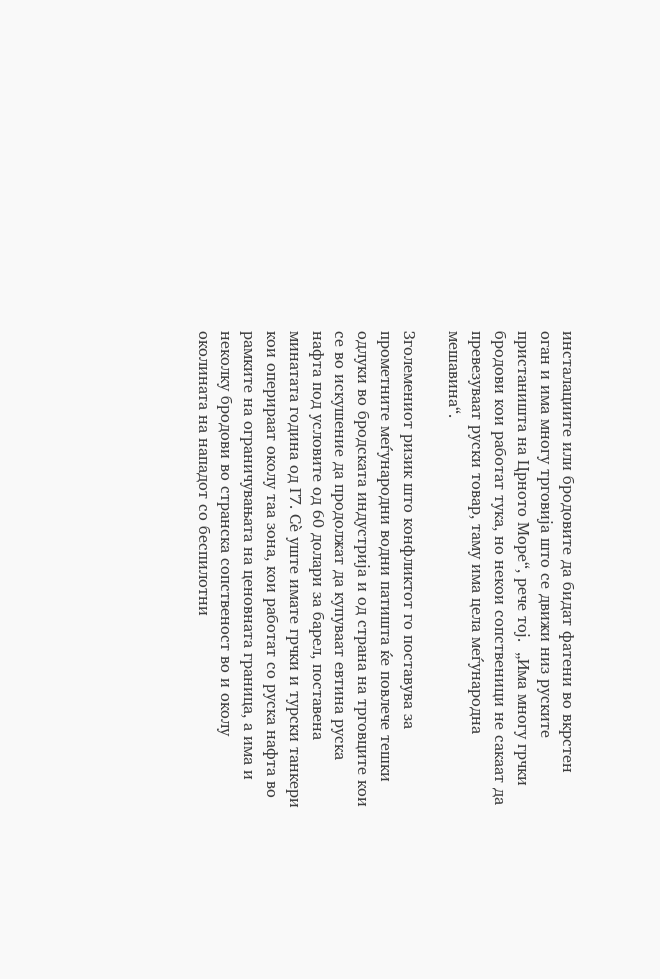инсталациите или бродовите да бидат фатени во вкрстен оган и има многу трговија што се движи низ руските пристаништа на Црното Море“, рече тој.  „Има многу грчки бродови кои работат тука, но некои сопственици не сакаат да превезуваат руски товар, таму има цела меѓународна мешавина“.

Зголемениот ризик што конфликтот го поставува за прометните меѓународни водни патишта ќе повлече тешки одлуки во бродската индустрија и од страна на трговците кои се во искушение да продолжат да купуваат евтина руска нафта под условите од 60 долари за барел, поставена минатата година од Г7. Сè уште имате грчки и турски танкери кои оперираат околу таа зона, кои работат со руска нафта во рамките на ограничувањата на ценовната граница, а има и неколку бродови во странска сопственост во и околу околината на нападот со беспилотни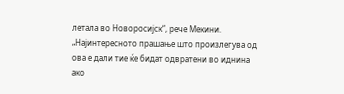летала во Новоросијск“, рече Мекини.  „Најинтересното прашање што произлегува од ова е дали тие ќе бидат одвратени во иднина ако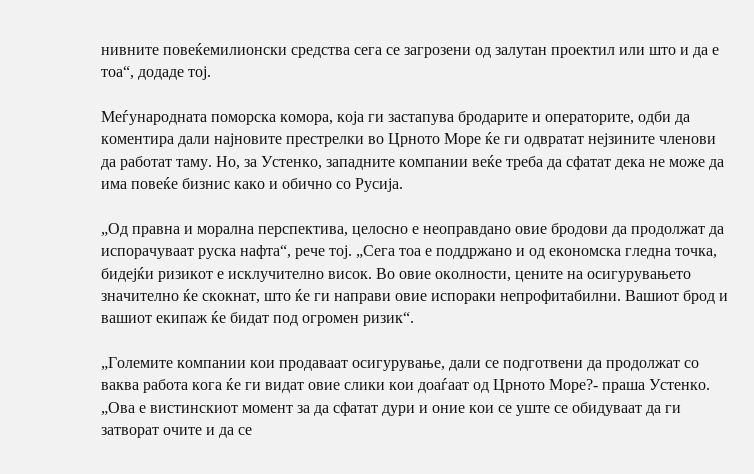нивните повеќемилионски средства сега се загрозени од залутан проектил или што и да е тоа“, додаде тој.

Меѓународната поморска комора, која ги застапува бродарите и операторите, одби да коментира дали најновите престрелки во Црното Море ќе ги одвратат нејзините членови да работат таму. Но, за Устенко, западните компании веќе треба да сфатат дека не може да има повеќе бизнис како и обично со Русија.

„Од правна и морална перспектива, целосно е неоправдано овие бродови да продолжат да испорачуваат руска нафта“, рече тој. „Сега тоа е поддржано и од економска гледна точка, бидејќи ризикот е исклучително висок. Во овие околности, цените на осигурувањето значително ќе скокнат, што ќе ги направи овие испораки непрофитабилни. Вашиот брод и вашиот екипаж ќе бидат под огромен ризик“.

„Големите компании кои продаваат осигурување, дали се подготвени да продолжат со ваква работа кога ќе ги видат овие слики кои доаѓаат од Црното Море?- праша Устенко. „Ова е вистинскиот момент за да сфатат дури и оние кои се уште се обидуваат да ги затворат очите и да се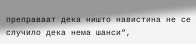преправаат дека ништо навистина не се случило дека нема шанси“,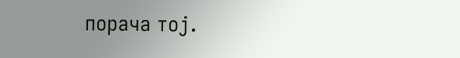порача тој.